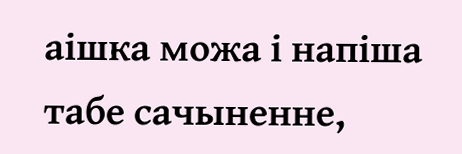аішка можа і напіша табе сачыненне,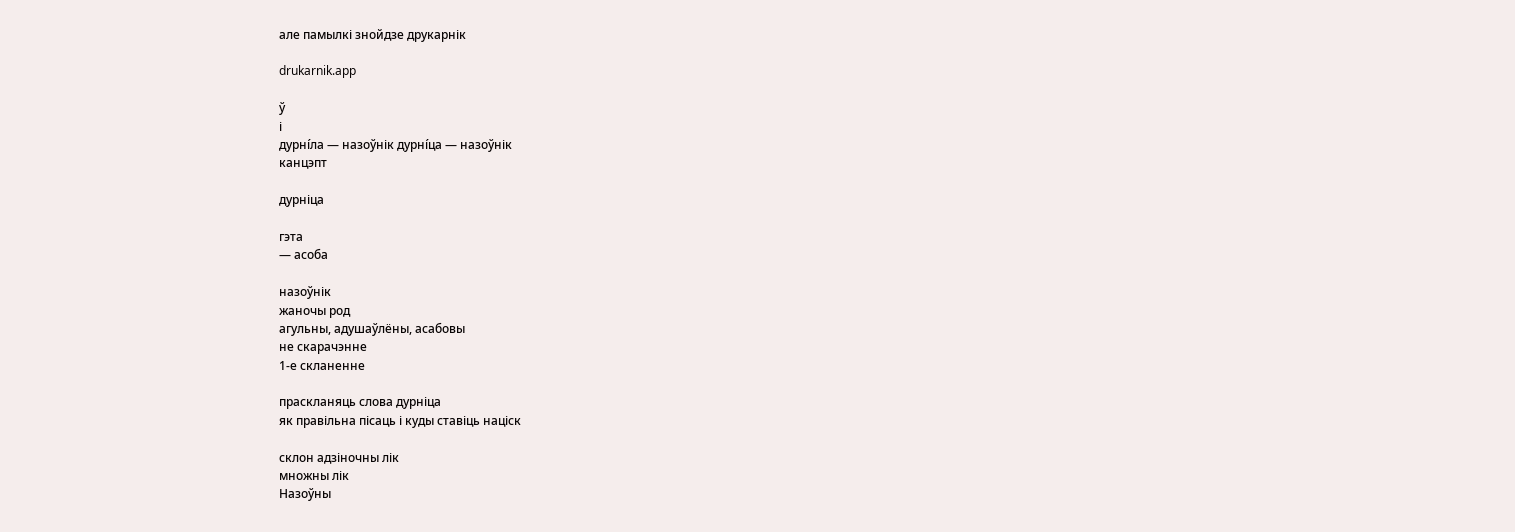але памылкі знойдзе друкарнік

drukarnik.app

ў
і
дурні́ла — назоўнік дурні́ца — назоўнік
канцэпт

дурніца

гэта
— асоба

назоўнік
жаночы род
агульны, адушаўлёны, асабовы
не скарачэнне
1-е скланенне

праскланяць слова дурніца
як правільна пісаць і куды ставіць націск

склон адзіночны лік
множны лік
Назоўны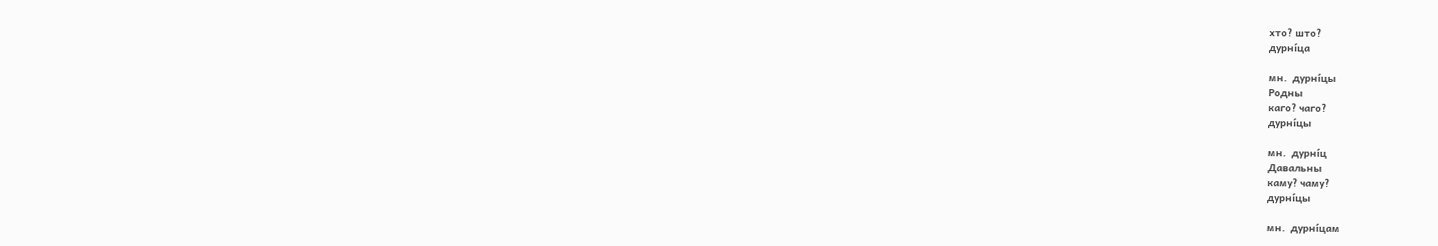хто? што?
дурні́ца

мн.  дурні́цы
Родны
каго? чаго?
дурні́цы

мн.  дурні́ц
Давальны
каму? чаму?
дурні́цы

мн.  дурні́цам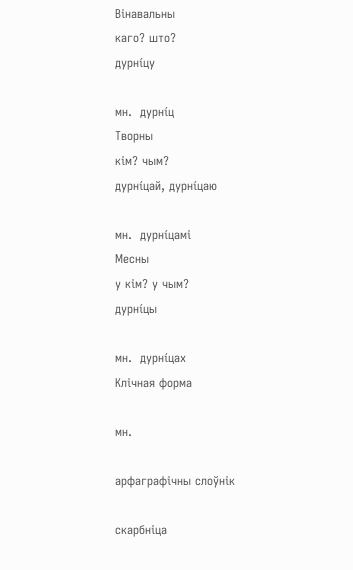Вінавальны
каго? што?
дурні́цу

мн.  дурні́ц
Творны
кім? чым?
дурні́цай, дурні́цаю

мн.  дурні́цамі
Месны
у кім? у чым?
дурні́цы

мн.  дурні́цах
Клічная форма

мн.

арфаграфічны слоўнік

скарбніца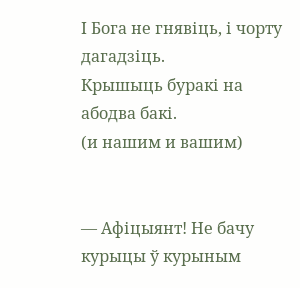І Бога не гнявіць, і чорту дагадзіць.
Крышыць буракі на абодва бакі.
(и нашим и вашим)


— Афіцыянт! Не бачу курыцы ў курыным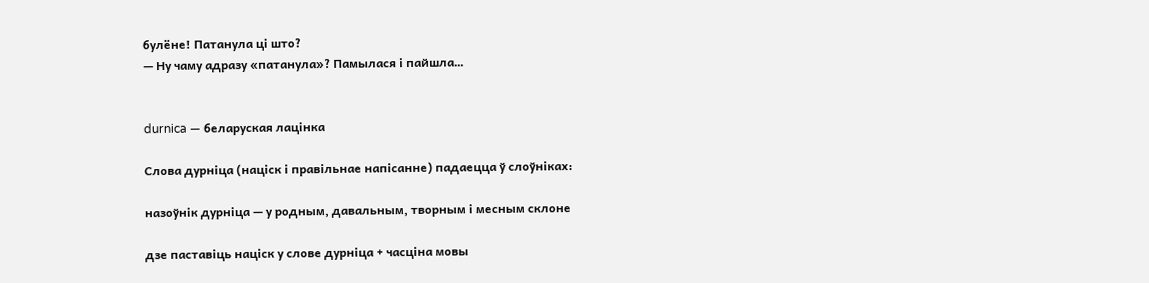булёне! Патанула ці што?
— Ну чаму адразу «патанула»? Памылася і пайшла…


durnica — беларуская лацінка

Слова дурніца (націск і правільнае напісанне) падаецца ў слоўніках:

назоўнік дурніца — у родным, давальным, творным і месным склоне

дзе паставіць націск у слове дурніца + часціна мовы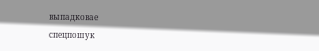выпадковае

спецпошук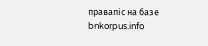правапіс на базе bnkorpus.info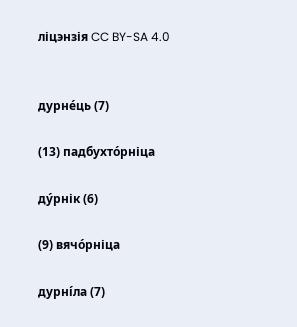ліцэнзія CC BY-SA 4.0


дурне́ць (7)

(13) падбухто́рніца

ду́рнік (6)

(9) вячо́рніца

дурні́ла (7)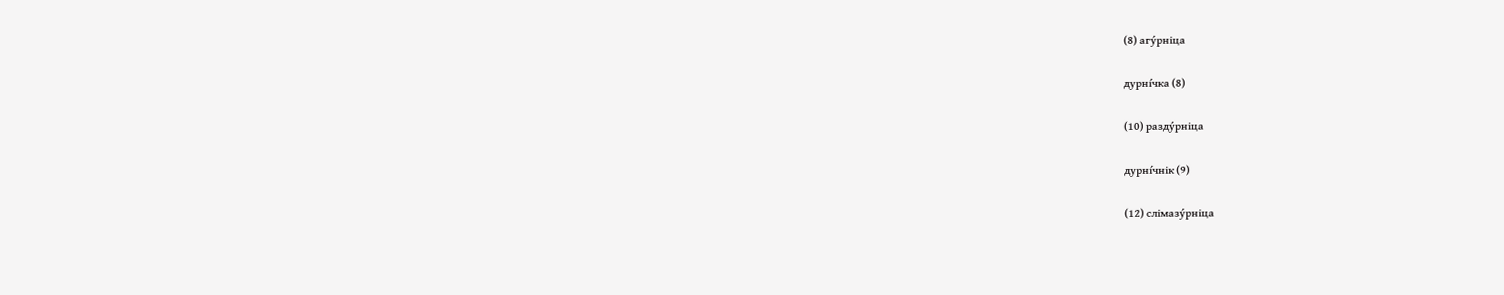(8) агу́рніца

дурні́чка (8)

(10) разду́рніца

дурні́чнік (9)

(12) слімазу́рніца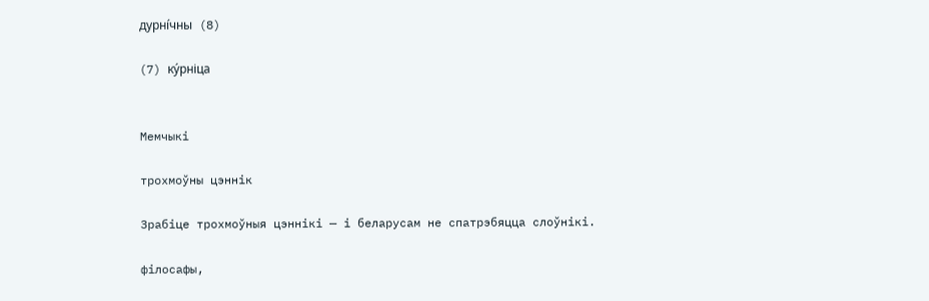дурні́чны (8)

(7) ку́рніца


Мемчыкі

трохмоўны цэннік

Зрабіце трохмоўныя цэннікі — і беларусам не спатрэбяцца слоўнікі.

філосафы,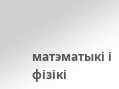матэматыкі і фізікі